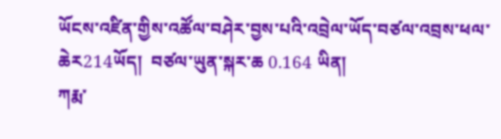ཡོངས་འཛིན་གྱིས་འཚོལ་བཤེར་བྱས་པའི་འབྲེལ་ཡོད་བཙལ་འབྲས་ཕལ་ཆེར214ཡོད།  བཙལ་ཡུན་སྐར་ཆ 0.164 ཡིན།
ཀརྨ་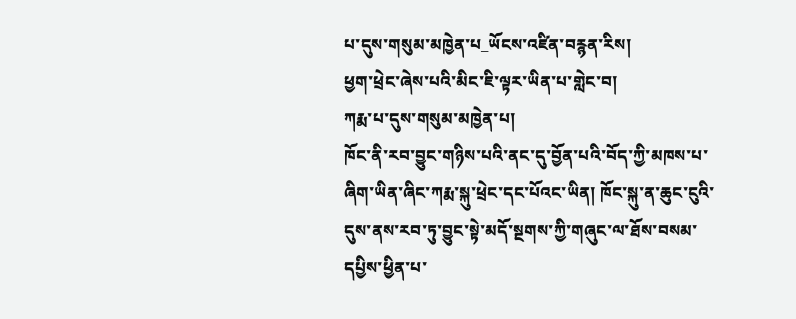པ་དུས་གསུམ་མཁྱེན་པ_ཡོངས་འཛིན་བརྙན་རིས།
ཕྱག་ཕྲེང་ཞེས་པའི་མིང་ཇི་ལྟར་ཡིན་པ་གླེང་བ།
ཀརྨ་པ་དུས་གསུམ་མཁྱེན་པ།
ཁོང་ནི་རབ་བྱུང་གཉིས་པའི་ནང་དུ་བྱོན་པའི་བོད་ཀྱི་མཁས་པ་ཞིག་ཡིན་ཞིང་ཀརྨ་སྐུ་ཕྲེང་དང་པོའང་ཡིན། ཁོང་སྐུ་ན་ཆུང་ངུའི་དུས་ནས་རབ་ཏུ་བྱུང་སྟེ་མདོ་སྔགས་ཀྱི་གཞུང་ལ་ཐོས་བསམ་དཔྱིས་ཕྱིན་པ་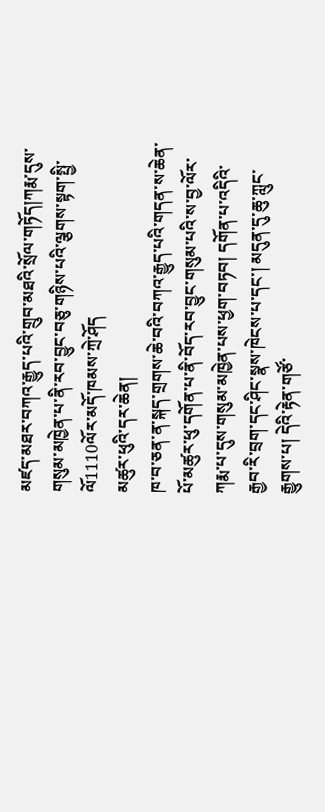མཛད་མཐར་བཀའ་རྒྱུད་པའི་གྲུབ་མཐའི་སྲོལ་གཏོད།ཀརྨ་དུས་གསུམ་མཁྱེན་པ་ནི་རབ་བྱུང་བཅུ་གཉིས་པའི་ལྕགས་སྟག་སྤྱི་ལོ1110ལོར་མདོ་ཁམས་ཀྲེ་ཤོད
མཚུར་ཕུའི་དར་ཆེན།
ཁ་བ་ཅན་ན་སྐད་གྲགས་ཆེ་བའི་བཀའ་རྒྱུད་པའི་གདན་ས་ཆེན་པོ་མཚུར་ཕུ་དགོན་པ་ནི་བོད་རབ་བྱུང་གསུམ་པའི་ས་བྱ་ལོར་ཀརྨ་པ་དུས་གསུམ་མཁྱེན་པས་ཕྱག་བཏབ། དགོན་པ་འདིའི་རྒྱབ་རི་བྲག་དང་ཤིང་སྣས་ཁེངས་པ་དང་། མདུན་དུ་ཆུ་ཀླུང་རྒྱུགས་པ། དེའི་རྟེན་གཙོ་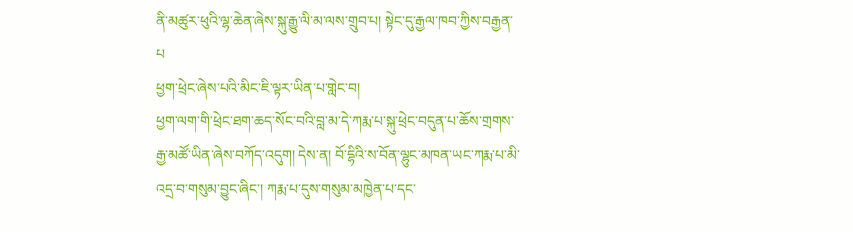ནི་མཚུར་ཕུའི་ལྷ་ཆེན་ཞེས་སྐུ་རྒྱུ་ལི་མ་ལས་གྲུབ་པ། སྟེང་དུ་རྒྱལ་ཁབ་ཀྱིས་བརྒྱན་པ
ཕྱག་ཕྲེང་ཞེས་པའི་མིང་ཇི་ལྟར་ཡིན་པ་གླེང་བ།
ཕྱག་ལག་གི་ཕྲེང་ཐག་ཆད་སོང་བའི་བླ་མ་དེ་ཀརྨ་པ་སྐུ་ཕྲེང་བདུན་པ་ཆོས་གྲགས་རྒྱ་མཚོ་ཡིན་ཞེས་བཀོད་འདུག། དེས་ན། བོ་དྷིའི་ས་བོན་ལྷུང་མཁན་ཡང་ཀརྨ་པ་མི་འདྲ་བ་གསུམ་བྱུང་ཞིང་། ཀརྨ་པ་དུས་གསུམ་མཁྱེན་པ་དང་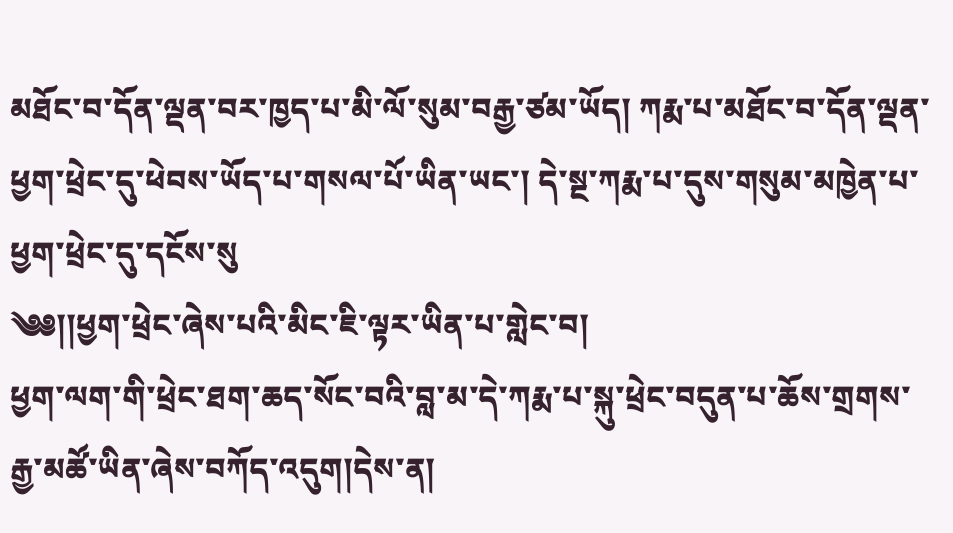མཐོང་བ་དོན་ལྡན་བར་ཁྱད་པ་མི་ལོ་སུམ་བརྒྱ་ཙམ་ཡོད། ཀརྨ་པ་མཐོང་བ་དོན་ལྡན་ཕྱག་ཕྲེང་དུ་ཕེབས་ཡོད་པ་གསལ་པོ་ཡིན་ཡང་། དེ་སྔ་ཀརྨ་པ་དུས་གསུམ་མཁྱེན་པ་ཕྱག་ཕྲེང་དུ་དངོས་སུ
༄༅།།ཕྱག་ཕྲེང་ཞེས་པའི་མིང་ཇི་ལྟར་ཡིན་པ་གླེང་བ།
ཕྱག་ལག་གི་ཕྲེང་ཐག་ཆད་སོང་བའི་བླ་མ་དེ་ཀརྨ་པ་སྐུ་ཕྲེང་བདུན་པ་ཆོས་གྲགས་རྒྱ་མཚོ་ཡིན་ཞེས་བཀོད་འདུག།དེས་ན།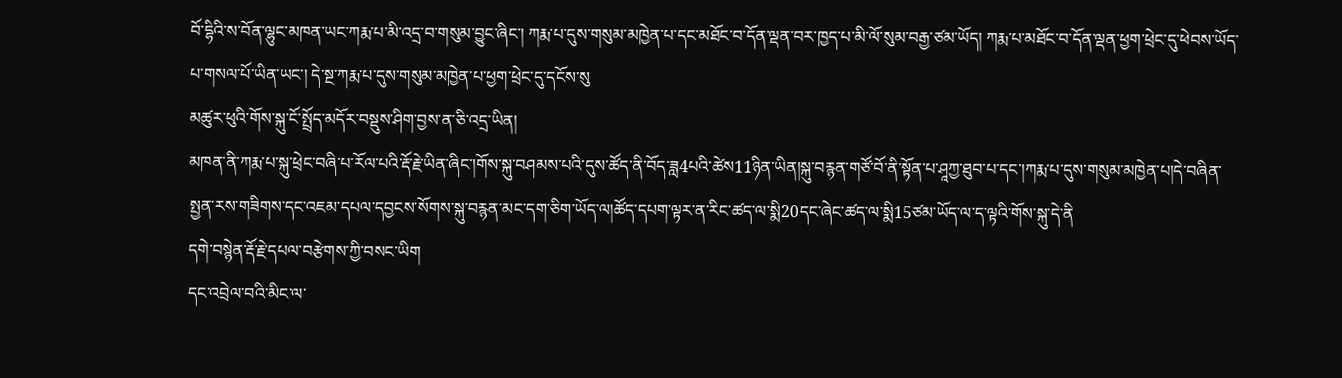བོ་དྷིའི་ས་བོན་ལྷུང་མཁན་ཡང་ཀརྨ་པ་མི་འདྲ་བ་གསུམ་བྱུང་ཞིང་། ཀརྨ་པ་དུས་གསུམ་མཁྱེན་པ་དང་མཐོང་བ་དོན་ལྡན་བར་ཁྱད་པ་མི་ལོ་སུམ་བརྒྱ་ཙམ་ཡོད། ཀརྨ་པ་མཐོང་བ་དོན་ལྡན་ཕྱག་ཕྲེང་དུ་ཕེབས་ཡོད་པ་གསལ་པོ་ཡིན་ཡང་། དེ་སྔ་ཀརྨ་པ་དུས་གསུམ་མཁྱེན་པ་ཕྱག་ཕྲེང་དུ་དངོས་སུ
མཚུར་ཕུའི་གོས་སྐུ་ངོ་སྤྲོད་མདོར་བསྡུས་ཤིག་བྱས་ན་ཅི་འདྲ་ཡིན།
མཁན་ནི་ཀརྨ་པ་སྐུ་ཕྲེང་བཞི་པ་རོལ་པའི་རྡོ་རྗེ་ཡིན་ཞིང་།གོས་སྐུ་བཤམས་པའི་དུས་ཚོད་ནི་བོད་ཟླ4པའི་ཚེས11ཉིན་ཡིན།སྐུ་བརྙན་གཙོ་བོ་ནི་སྟོན་པ་ཤཱཀྱ་ཐུབ་པ་དང་།ཀརྨ་པ་དུས་གསུམ་མཁྱེན་པ།དེ་བཞིན་སྤྱན་རས་གཟིགས་དང་འཇམ་དཔལ་དབྱངས་སོགས་སྐུ་བརྙན་མང་དག་ཅིག་ཡོད་ལ།ཚོད་དཔག་ལྟར་ན་རིང་ཚད་ལ་སྨི20དང་ཞེང་ཚད་ལ་སྨི15ཙམ་ཡོད་ལ་ད་ལྟའི་གོས་སྐུ་དེ་ནི
དགེ་བསྙེན་རྡོ་རྗེ་དཔལ་བརྩེགས་ཀྱི་བསང་ཡིག
དང་འབྲེལ་བའི་མིང་ལ་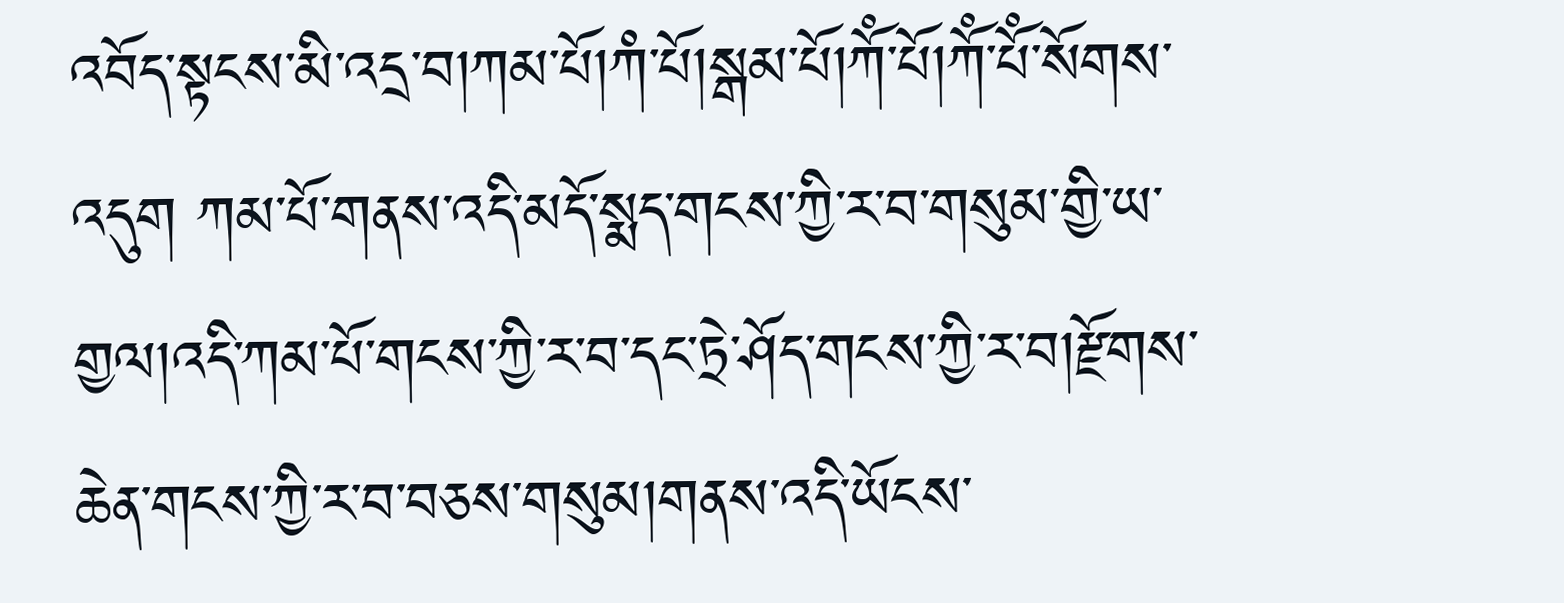འབོད་སྟངས་མི་འདྲ་བ།ཀམ་པོ།ཀཾ་པོ།སྒམ་པོ།ཀོཾ་པོ།ཀོཾ་པོཾ་སོགས་འདུག ཀམ་པོ་གནས་འདི་མདོ་སྨད་གངས་ཀྱི་ར་བ་གསུམ་གྱི་ཡ་གྱལ།འདི་ཀམ་པོ་གངས་ཀྱི་ར་བ་དང་ཏྲེ་ཤོད་གངས་ཀྱི་ར་བ།རྫོགས་ཆེན་གངས་ཀྱི་ར་བ་བཅས་གསུམ།གནས་འདི་ཡོངས་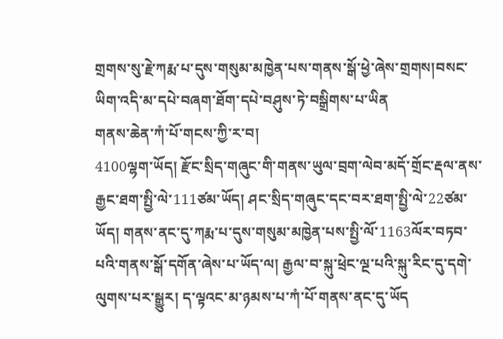གྲགས་སུ་རྗེ་ཀརྨ་པ་དུས་གསུམ་མཁྱེན་པས་གནས་སྒོ་ཕྱེ་ཞེས་གྲགས།བསང་ཡིག་འདི་མ་དཔེ་བཞག་ཐོག་དཔེ་བཤུས་ཏེ་བསྒྲིགས་པ་ཡིན
གནས་ཆེན་ཀཾ་པོ་གངས་ཀྱི་ར་བ།
4100ལྷག་ཡོད། རྫོང་སྲིད་གཞུང་གི་གནས་ཡུལ་བྲག་ལེབ་མདོ་གྲོང་རྡལ་ནས་རྒྱང་ཐག་སྤྱི་ལེ་111ཙམ་ཡོད། ཤང་སྲིད་གཞུང་དང་བར་ཐག་སྤྱི་ལེ་22ཙམ་ཡོད། གནས་ནང་དུ་ཀརྨ་པ་དུས་གསུམ་མཁྱེན་པས་སྤྱི་ལོ་1163ལོར་བཏབ་པའི་གནས་སྒོ་དགོན་ཞེས་པ་ཡོད་ལ། རྒྱལ་བ་སྐུ་ཕྲེང་ལྔ་པའི་སྐུ་རིང་དུ་དགེ་ལུགས་པར་སྒྱུར། ད་ལྟའང་མ་ཉམས་པ་ཀཾ་པོ་གནས་ནང་དུ་ཡོད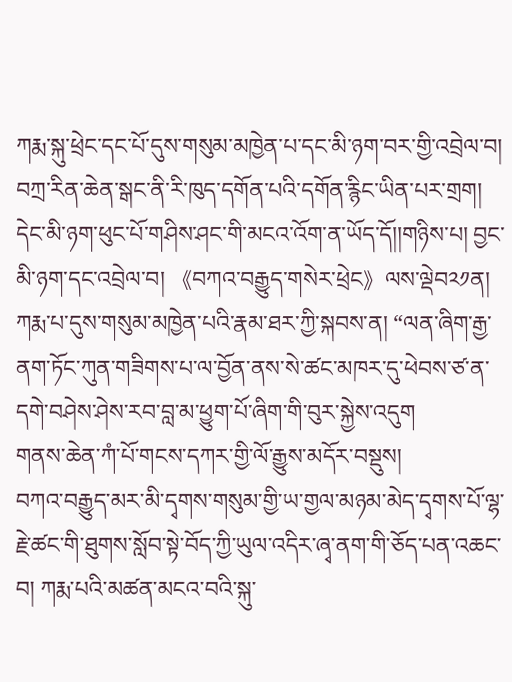ཀརྨ་སྐུ་ཕྲེང་དང་པོ་དུས་གསུམ་མཁྱེན་པ་དང་མི་ཉག་བར་གྱི་འབྲེལ་བ།
བཀྲ་རིན་ཆེན་སྒང་ནི་རི་ཁུད་དགོན་པའི་དགོན་རྙིང་ཡིན་པར་གྲག། དེང་མི་ཉག་ཕུང་པོ་གཤིས་ཤང་གི་མངའ་འོག་ན་ཡོད་དོ།།གཉིས་པ། བྱང་མི་ཉག་དང་འབྲེལ་བ། 《བཀའ་བརྒྱུད་གསེར་ཕྲེང》ལས་ལྡེབ༢༡ན། ཀརྨ་པ་དུས་གསུམ་མཁྱེན་པའི་རྣམ་ཐར་ཀྱི་སྐབས་ན། “ལན་ཞིག་རྒྱ་ནག་ཏོང་ཀུན་གཟིགས་པ་ལ་བྱོན་ནས་སེ་ཚང་མཁར་དུ་ཕེབས་ཙ་ན་དགེ་བཤེས་ཤེས་རབ་བླ་མ་ཕྱུག་པོ་ཞིག་གི་བུར་སྐྱེས་འདུག
གནས་ཆེན་ཀཾ་པོ་གངས་དཀར་གྱི་ལོ་རྒྱུས་མདོར་བསྡུས།
བཀའ་བརྒྱུད་མར་མི་དྭགས་གསུམ་གྱི་ཡ་གྱལ་མཉམ་མེད་དྭགས་པོ་ལྷ་རྗེ་ཚང་གི་ཐུགས་སློབ་སྟེ་བོད་ཀྱི་ཡུལ་འདིར་ཞྭ་ནག་གི་ཅོད་པན་འཆང་བ། ཀརྨ་པའི་མཚན་མངའ་བའི་སྐུ་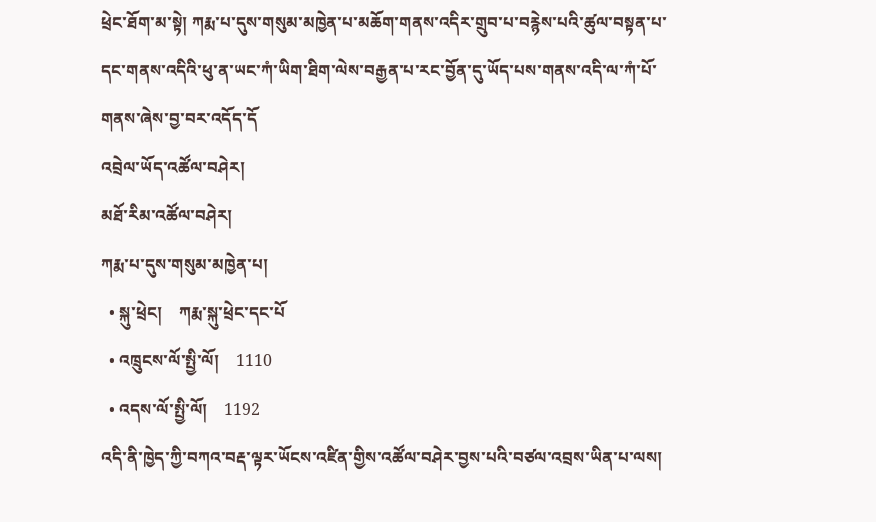ཕྲེང་ཐོག་མ་སྟེ། ཀརྨ་པ་དུས་གསུམ་མཁྱེན་པ་མཆོག་གནས་འདིར་གྲུབ་པ་བརྙེས་པའི་ཚུལ་བསྟན་པ་དང་གནས་འདིའི་ཕུ་ན་ཡང་ཀཾ་ཡིག་ཐིག་ལེས་བརྒྱན་པ་རང་བྱོན་དུ་ཡོད་པས་གནས་འདི་ལ་ཀཾ་པོ་གནས་ཞེས་བྱ་བར་འདོད་དོ
འབྲེལ་ཡོད་འཚོལ་བཤེར།
མཐོ་རིམ་འཚོལ་བཤེར།
ཀརྨ་པ་དུས་གསུམ་མཁྱེན་པ།
  • སྐུ་ཕྲེང།    ཀརྨ་སྐུ་ཕྲེང་དང་པོ
  • འཁྲུངས་ལོ་སྤྱི་ལོ།    1110
  • འདས་ལོ་སྤྱི་ལོ།    1192
འདི་ནི་ཁྱེད་ཀྱི་བཀའ་བརྡ་ལྟར་ཡོངས་འཛིན་གྱིས་འཚོལ་བཤེར་བྱས་པའི་བཙལ་འབྲས་ཡིན་པ་ལས།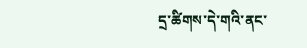དྲ་ཚིགས་དེ་གའི་ནང་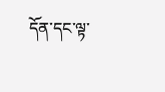དོན་དང་ལྟ་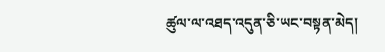ཚུལ་ལ་འཐད་འདུན་ཅི་ཡང་བསྟན་མེད།